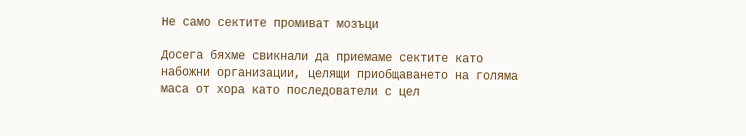Не само сектите промиват мозъци

Досега бяхме свикнали да приемаме сектите като набожни организации, целящи приобщаването на голяма маса от хора като последователи с цел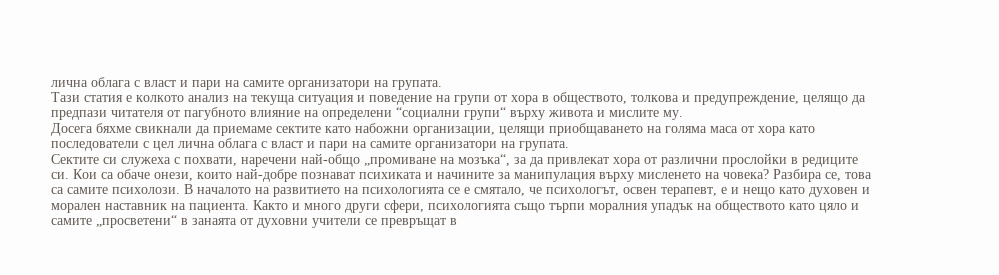лична облага с власт и пари на самите организатори на групата.
Тази статия е колкото анализ на текуща ситуация и поведение на групи от хора в обществото, толкова и предупреждение, целящо да предпази читателя от пагубното влияние на определени “социални групи“ върху живота и мислите му.
Досега бяхме свикнали да приемаме сектите като набожни организации, целящи приобщаването на голяма маса от хора като последователи с цел лична облага с власт и пари на самите организатори на групата.
Сектите си служеха с похвати, наречени най-общо „промиване на мозъка“, за да привлекат хора от различни прослойки в редиците си. Кои са обаче онези, които най-добре познават психиката и начините за манипулация върху мисленето на човека? Разбира се, това са самите психолози. В началото на развитието на психологията се е смятало, че психологът, освен терапевт, е и нещо като духовен и морален наставник на пациента. Както и много други сфери, психологията също търпи моралния упадък на обществото като цяло и самите „просветени“ в занаята от духовни учители се превръщат в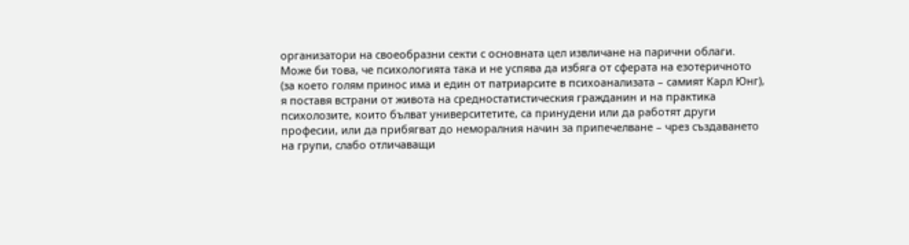организатори на своеобразни секти с основната цел извличане на парични облаги.
Може би това, че психологията така и не успява да избяга от сферата на езотеричното (за което голям принос има и един от патриарсите в психоанализата – самият Карл Юнг), я поставя встрани от живота на средностатистическия гражданин и на практика психолозите, които бълват университетите, са принудени или да работят други професии, или да прибягват до неморалния начин за припечелване – чрез създаването на групи, слабо отличаващи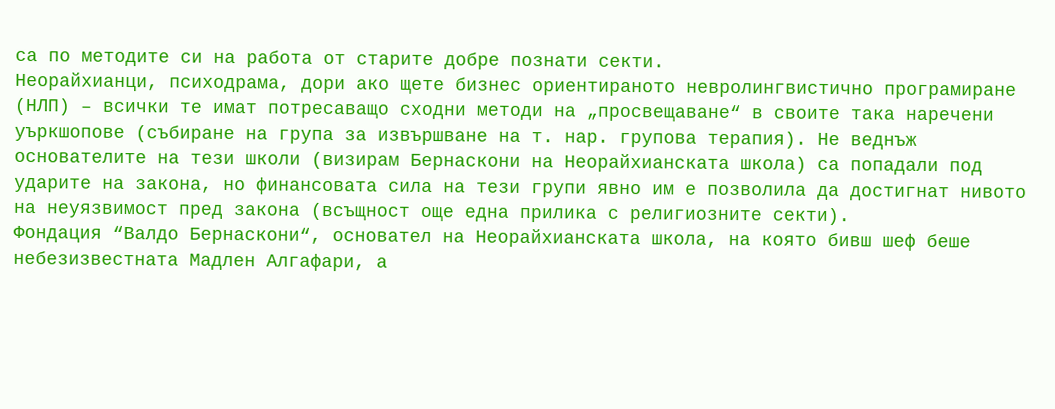са по методите си на работа от старите добре познати секти.
Неорайхианци, психодрама, дори ако щете бизнес ориентираното невролингвистично програмиране (НЛП) – всички те имат потресаващо сходни методи на „просвещаване“ в своите така наречени уъркшопове (събиране на група за извършване на т. нар. групова терапия). Не веднъж основателите на тези школи (визирам Бернаскони на Неорайхианската школа) са попадали под ударите на закона, но финансовата сила на тези групи явно им е позволила да достигнат нивото на неуязвимост пред закона (всъщност още една прилика с религиозните секти).
Фондация “Валдо Бернаскони“, основател на Неорайхианската школа, на която бивш шеф беше небезизвестната Мадлен Алгафари, а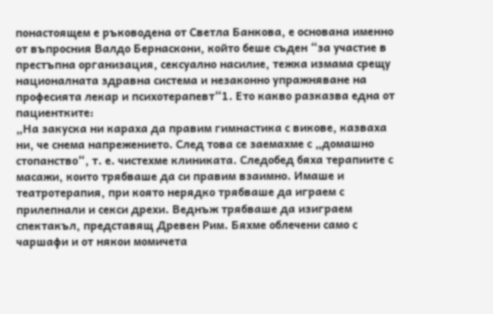понастоящем е ръководена от Светла Банкова, е основана именно от въпросния Валдо Бернаскони, който беше съден “за участие в престъпна организация, сексуално насилие, тежка измама срещу националната здравна система и незаконно упражняване на професията лекар и психотерапевт“1. Ето какво разказва една от пациентките:
„На закуска ни караха да правим гимнастика с викове, казваха ни, че снема напрежението. След това се заемахме с „домашно стопанство“, т. е. чистехме клиниката. Следобед бяха терапиите с масажи, които трябваше да си правим взаимно. Имаше и театротерапия, при която нерядко трябваше да играем с прилепнали и секси дрехи. Веднъж трябваше да изиграем спектакъл, представящ Древен Рим. Бяхме облечени само с чаршафи и от някои момичета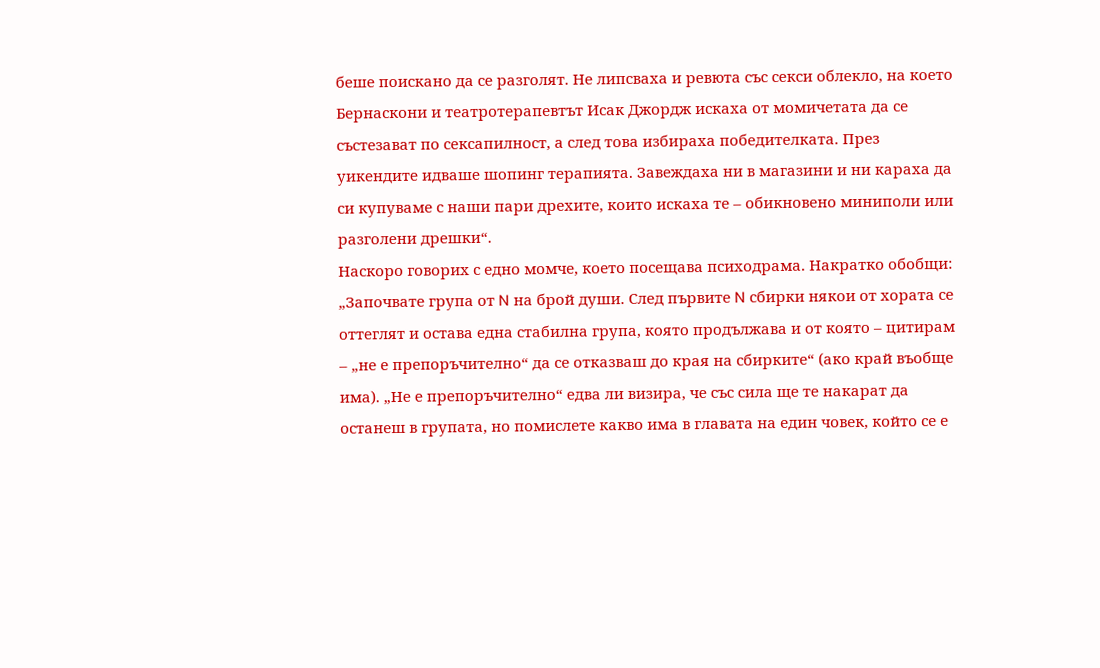беше поискано да се разголят. Не липсваха и ревюта със секси облекло, на което Бернаскони и театротерапевтът Исак Джордж искаха от момичетата да се състезават по сексапилност, а след това избираха победителката. През уикендите идваше шопинг терапията. Завеждаха ни в магазини и ни караха да си купуваме с наши пари дрехите, които искаха те – обикновено миниполи или разголени дрешки“.
Наскоро говорих с едно момче, което посещава психодрама. Накратко обобщи: „Започвате група от N на брой души. След първите N сбирки някои от хората се оттеглят и остава една стабилна група, която продължава и от която – цитирам – „не е препоръчително“ да се отказваш до края на сбирките“ (ако край въобще има). „Не е препоръчително“ едва ли визира, че със сила ще те накарат да останеш в групата, но помислете какво има в главата на един човек, който се е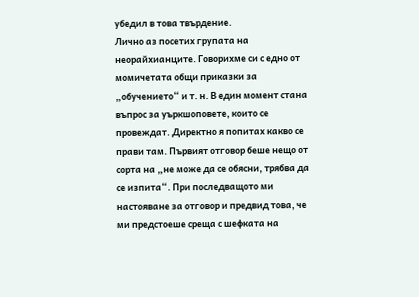убедил в това твърдение.
Лично аз посетих групата на неорайхианците. Говорихме си с едно от момичетата общи приказки за „обучението“ и т. н. В един момент стана въпрос за уъркшоповете, които се провеждат. Директно я попитах какво се прави там. Първият отговор беше нещо от сорта на „не може да се обясни, трябва да се изпита“. При последващото ми настояване за отговор и предвид това, че ми предстоеше среща с шефката на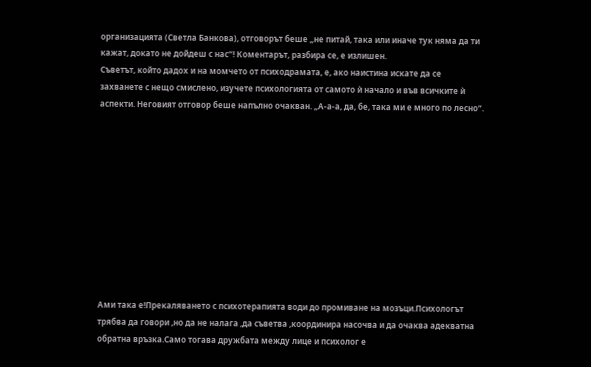организацията (Светла Банкова), отговорът беше „не питай, така или иначе тук няма да ти кажат, докато не дойдеш с нас“! Коментарът, разбира се, е излишен.
Съветът, който дадох и на момчето от психодрамата, е, ако наистина искате да се захванете с нещо смислено, изучете психологията от самото ѝ начало и във всичките ѝ аспекти. Неговият отговор беше напълно очакван. „А-а-а, да, бе, така ми е много по лесно“.











Ами така е!Прекаляването с психотерапията води до промиване на мозъци.Психологът трябва да говори ,но да не налага ,да съветва ,координира насочва и да очаква адекватна обратна връзка.Само тогава дружбата между лице и психолог е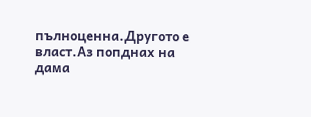пълноценна.Другото е власт.Аз попднах на дама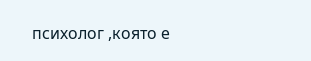психолог ,която е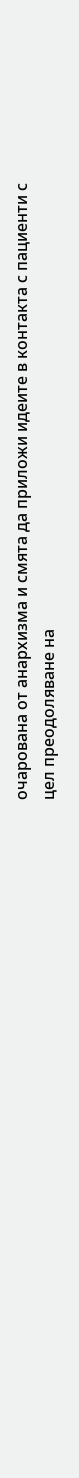очарована от анархизма и смята да приложи идеите в контакта с пациенти с цел преодоляване на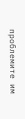проблемите им